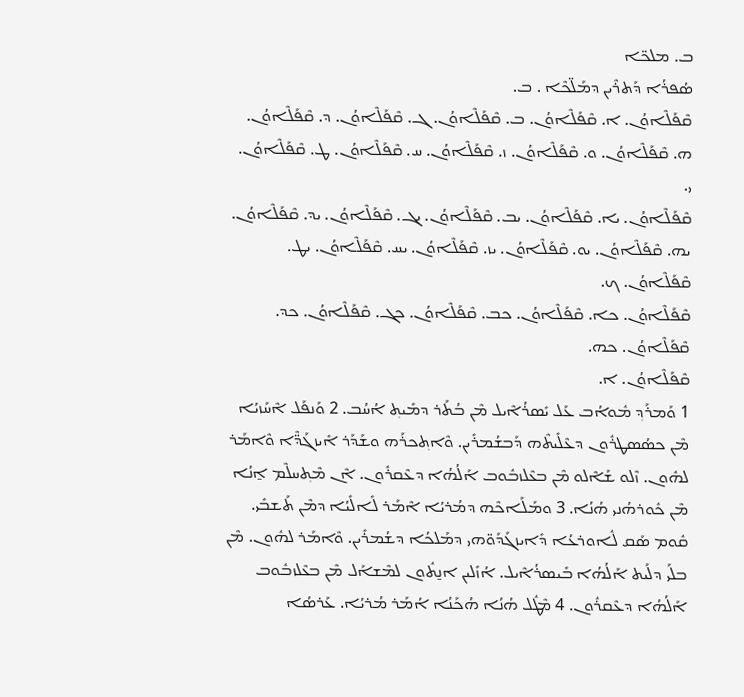ܒ. ܡܠܟ̈ܐ
ܣܳܦܪܳܐ ܕܰܬܪܶܝܢ ܕܡܰܠ̈ܟܶܐ . ܒ.
ܩܶܦܰܠܶܐܘܳܢ. ܐ. ܩܶܦܰܠܶܐܘܳܢ. ܒ. ܩܶܦܰܠܶܐܘܳܢ. ܓ. ܩܶܦܰܠܶܐܘܳܢ. ܕ. ܩܶܦܰܠܶܐܘܳܢ. ܗ. ܩܶܦܰܠܶܐܘܳܢ. ܘ. ܩܶܦܰܠܶܐܘܳܢ. ܙ. ܩܶܦܰܠܶܐܘܳܢ. ܚ. ܩܶܦܰܠܶܐܘܳܢ. ܛ. ܩܶܦܰܠܶܐܘܳܢ. ܝ.
ܩܶܦܰܠܶܐܘܳܢ. ܝܐ. ܩܶܦܰܠܶܐܘܳܢ. ܝܒ. ܩܶܦܰܠܶܐܘܳܢ. ܝܓ. ܩܶܦܰܠܶܐܘܳܢ. ܝܕ. ܩܶܦܰܠܶܐܘܳܢ. ܝܗ. ܩܶܦܰܠܶܐܘܳܢ. ܝܘ. ܩܶܦܰܠܶܐܘܳܢ. ܝܙ. ܩܶܦܰܠܶܐܘܳܢ. ܝܚ. ܩܶܦܰܠܶܐܘܳܢ. ܝܛ. ܩܶܦܰܠܶܐܘܳܢ. ܟ.
ܩܶܦܰܠܶܐܘܳܢ. ܟܐ. ܩܶܦܰܠܶܐܘܳܢ. ܟܒ. ܩܶܦܰܠܶܐܘܳܢ. ܟܓ. ܩܶܦܰܠܶܐܘܳܢ. ܟܕ. ܩܶܦܰܠܶܐܘܳܢ. ܟܗ.
ܩܶܦܰܠܶܐܘܳܢ. ܐ.
1 ܘܰܡܪܰܕ݂ ܡܽܘܐܳܒ ܥܰܠ ܝܺܣܪܳܐܶܝܠ ܡܶܢ ܒܳܬܰܪ ܕܡܺܝܬ݂ ܐܳܚܳܒ. 2 ܘܰܢܦܰܠ ܐܶܚܰܙܝܳܐ ܡܶܢ ܟܣܳܣܛܪܽܘܢ ܕܥܶܠܺܝܬܶܗ ܕܰܒܫܳܡܪܺܝܢ. ܘܶܐܬ݂ܟܪܰܗ ܘܫܰܕܰܪ ܐܺܝܙܓܰܕ̈ܶܐ ܘܶܐܡܰܪ ܠܗܽܘܢ. ܙܶܠܘ ܫܰܐܶܠܘ ܡܶܢ ܒܥܶܠܙܒܽܘܒ ܐܰ‌ܠܳܗܳܐ ܕܥܶܩܪܽܘܢ. ܐܶܢ ܡܶܬ݂ܚܠܶܡ ܐ̱ܢܳܐ ܡܶܢ ܟܽܘܪܗܳܢܝ ܗܳܢܳܐ. 3 ܘܡܰܠܰܐܟܶܗ ܕܡܳܪܝܳܐ ܐܶܡܰܪ ܠܺܐܠܺܝܳܐ ܕܡܶܢ ܬܰܫܒܺܝ. ܩܽܘܡ ܣܰܩ ܠܽܐܘܪܥܳܐ ܕܺܐܝܙܓܰܕܰܘ̈ܗܝ ܕܡܰܠܟܳܐ ܕܫܳܡܪܺܝܢ. ܘܶܐܡܰܪ ܠܗܽܘܢ. ܡܶܢ ܒܠܰܝ ܕܠܰܝܬ ܐܰ‌ܠܳܗܳܐ ܒܺܝܣܪܳܐܶܝܠ. ܐܳܙܺܠܝܢ ܐܢ̱ܬܽܘܢ ܠܡܶܫܐܰܠ ܡܶܢ ܒܥܶܠܙܒܽܘܒ ܐܰ‌ܠܳܗܳܐ ܕܥܶܩܪܽܘܢ. 4 ܡܶܛܽܠ ܗܳܢܳܐ ܗܳܟܰܢܳܐ ܐܳܡܰܪ ܡܳܪܝܳܐ. ܥܰܪܣܳܐ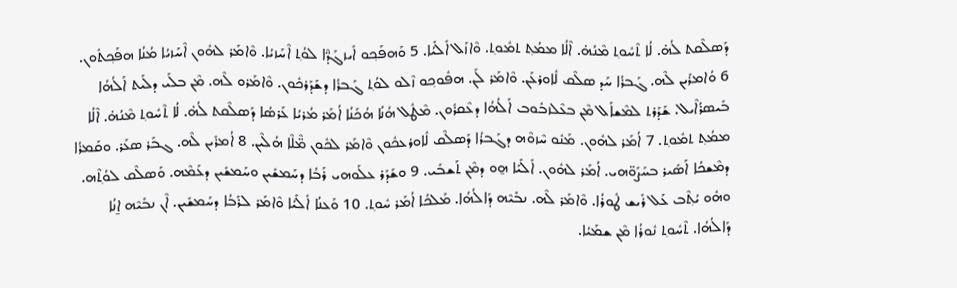ܕܰܣܠܶܩܬ ܠܳܗ̇. ܠܳܐ ܬܶܚܽܘܬ݂ ܡܶܢܳܗ̇. ܐܶܠܳܐ ܡܡܳܬ݂ ܬܡܽܘܬ݂. ܘܶܐܙܰܠ ܐܺܠܺܝܳܐ. 5 ܘܰܗܦܰܟ݂ܘ ܐܺܝܙܓܰܕ̈ܶܐ ܠܘܳܬ݂ ܐܶܚܰܙܝܳܐ. ܘܶܐܡܰܪ ܠܗܽܘܢ ܐܶܚܰܙܝܳܐ ܡܳܢܳܐ ܗܦܰܟ݂ܬܽܘܢ. 6 ܘܳܐܡܪܺܝܢ ܠܶܗ. ܓܰܒܪܳܐ ܚܰܕ ܣܠܶܩ ܠܽܐܘܪܥܰܢ. ܘܶܐܡܰܪ ܠܰܢ. ܗܦܽܘܟ݂ܘ ܙܶܠܘ ܠܘܳܬ݂ ܓܰܒܪܳܐ ܕܫܰܕܰܪܟܽܘܢ. ܘܶܐܡܰܪܘ ܠܶܗ. ܡܶܢ ܒܠܰܝ ܕܠܰܝܬ ܐܰ‌ܠܳܗܳܐ ܒܺܝܣܪܳܐܶܝܠ. ܫܰܕܰܪܬ ܠܡܶܫܐܰܠ ܡܶܢ ܒܥܶܠܙܒܽܘܒ ܐܰ‌ܠܳܗܳܐ ܕܥܶܩܪܽܘܢ. ܡܶܛܽܠ ܗܳܢܳܐ ܗܳܟܰܢܳܐ ܐܳܡܰܪ ܡܳܪܝܳܐ ܥܰܪܣܳܐ ܕܰܣܠܶܩܬ ܠܳܗ̇. ܠܳܐ ܬܶܚܽܘܬ݂ ܡܶܢܳܗ̇. ܐܶܠܳܐ ܡܡܳܬ݂ ܬܡܽܘܬ݂. 7 ܐܳܡܰܪ ܠܗܽܘܢ. ܡܰܢܽܘ ܚܶܙܘܶܗ ܕܓܰܒܪܳܐ ܕܰܣܠܶܩ ܠܽܐܘܪܥܟܽܘܢ ܘܶܐܡܰܪ ܠܟܽܘܢ ܡ̈ܶܠܶܐ ܗܳܠܶܝܢ. 8 ܐܳܡܪܺܝܢ ܠܶܗ. ܓܒܰܪ ܣܥܰܪ. ܘܩܰܡܪܳܐ ܕܡܶܫܟܳܐ ܐܰܣܺܝܪ ܒܚܰܨܰܘ̈ܗܝ. ܐܳܡܰܪ ܠܗܽܘܢ. ܐܺܠܺܝܰܐ ܗ̱ܘ ܕܡܶܢ ܬܰܫܒܺܝ. 9 ܘܫܰܕܰܪ ܥܠܰܘܗܝ ܪܰܒܳܐ ܕܚܰܡܫܺܝܢ ܘܚܰܡܫܺܝܢ ܕܥܰܡܶܗ. ܘܰܣܠܶܩ ܠܘܳܬ݂ܶܗ. ܘܗܽܘ ܝܳܬ݂ܶܒ ܥܰܠ ܪܺܝܫ ܛܽܘܪܳܐ. ܘܶܐܡܰܪ ܠܶܗ. ܢܒܺܝܶܗ ܕܰܐ‌ܠܳܗܳܐ. ܡܰܠܟܳܐ ܐܳܡܰܪ ܚܽܘܬ݂. 10 ܘܰܥܢܳܐ ܐܺܠܺܝܳܐ ܘܶܐܡܰܪ ܠܪܰܒܳܐ ܕܚܰܡܫܺܝܢ. ܐܶܢ ܢܒܺܝܶܗ ܐ̱ܢܳܐ ܕܰܐ‌ܠܳܗܳܐ. ܬܶܚܽܘܬ݂ ܢܽܘܪܳܐ ܡܶܢ ܫܡܰܝܳܐ.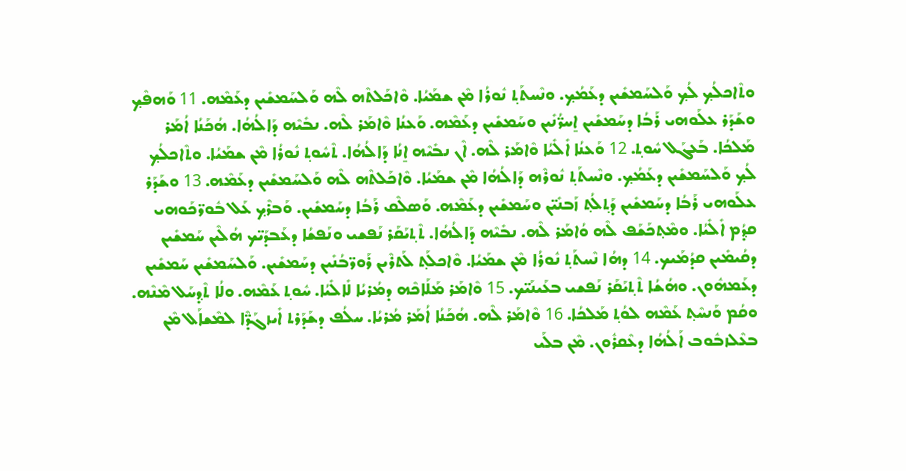ܘܬܶܐܟܠܳܟ݂ ܠܳܟ݂ ܘܰܠܚܰܡܫܺܝܢ ܕܥܰܡܳܟ݂. ܘܢܶܚܬܰܬ݂ ܢܽܘܪܳܐ ܡܶܢ ܫܡܰܝܳܐ. ܘܶܐܟܰܠܬܶܗ ܠܶܗ ܘܰܠܚܰܡܫܺܝܢ ܕܥܰܡܶܗ. 11 ܘܰܗܦܶܟ݂ ܘܫܰܕܰܪ ܥܠܰܘܗܝ ܪܰܒܳܐ ܕܚܰܡܫܺܝܢ ܐ̱ܚܖ̈ܳܢܺܝܢ ܘܚܰܡܫܺܝܢ ܕܥܰܡܶܗ. ܘܰܥܢܳܐ ܘܶܐܡܰܪ ܠܶܗ. ܢܒܺܝܶܗ ܕܰܐ‌ܠܳܗܳܐ. ܗܳܟܰܢܳܐ ܐܳܡܰܪ ܡܰܠܟܳܐ. ܒܰܥܓܰܠ ܚܽܘܬ݂. 12 ܘܰܥܢܳܐ ܐܺܠܺܝܳܐ ܘܶܐܡܰܪ ܠܶܗ. ܐܶܢ ܢܒܺܝܶܗ ܐ̱ܢܳܐ ܕܰܐ‌ܠܳܗܳܐ. ܬܶܚܽܘܬ݂ ܢܽܘܪܳܐ ܡܶܢ ܫܡܰܝܳܐ. ܘܬܶܐܟܠܳܟ݂ ܠܳܟ݂ ܘܰܠܚܰܡܫܺܝܢ ܕܥܰܡܳܟ݂. ܘܢܶܚܬܰܬ݂ ܢܽܘܪܶܗ ܕܰܐ‌ܠܳܗܳܐ ܡܶܢ ܫܡܰܝܳܐ. ܘܶܐܟܰܠܬܶܗ ܠܶܗ ܘܰܠܚܰܡܫܺܝܢ ܕܥܰܡܶܗ. 13 ܘܫܰܕܰܪ ܥܠܰܘܗܝ ܪܰܒܳܐ ܕܚܰܡܫܺܝܢ ܕܰܬ݂ܠܳܬ݂ ܙܰܒܢܺܝ̈ܢ ܘܚܰܡܫܺܝܢ ܕܥܰܡܶܗ. ܘܰܣܠܶܩ ܪܰܒܳܐ ܕܚܰܡܫܺܝܢ. ܘܰܒܪܶܟ݂ ܥܰܠ ܒܽܘܖ̈ܟܰܘܗܝ ܩܕ݂ܳܡ ܐܺܠܺܝܳܐ. ܘܡܶܬ݂ܟܰܫܰܦ ܠܶܗ ܘܳܐܡܰܪ ܠܶܗ. ܢܒܺܝܶܗ ܕܰܐ‌ܠܳܗܳܐ. ܬܶܬ݂ܝܰܩܰܪ ܢܰܦܫܝ ܘܢܰܦܫܳܐ ܕܥܰܒܕܰܝ̈ܟ ܗܳܠܶܝܢ ܚܰܡܫܺܝܢ ܕܩܳܝܡܺܝܢ ܩܕܳܡܰܝܟ. 14 ܕܗܳܐ ܢܶܚܬܰܬ݂ ܢܽܘܪܳܐ ܡܶܢ ܫܡܰܝܳܐ. ܘܶܐܟܠܰܬ݂ ܠܰܬܪܶܝܢ ܪܰܘܖ̈ܒܳܢܺܝܢ ܕܚܰܡܫܺܝܢ. ܘܰܠܚܰܡܫܺܝܢ ܚܰܡܫܺܝܢ ܕܥܰܡܗܽܘܢ. ܘܗܳܫܳܐ ܬܶܬ݂ܝܰܩܰܪ ܢܰܦܫܝ ܒܥܰܝܢܰܝ̈ܟ. 15 ܘܶܐܡܰܪ ܡܰܠܰܐܟܶܗ ܕܡܳܪܝܳܐ ܠܺܐܠܺܝܳܐ. ܚܽܘܬ݂ ܥܰܡܶܗ. ܘܠܳܐ ܬܶܕ݂ܚܰܠ ܡܶܢܶܗ. ܘܩܳܡ ܘܰܢܚܶܬ݂ ܥܰܡܶܗ ܠܘܳܬ݂ ܡܰܠܟܳܐ. 16 ܘܶܐܡܰܪ ܠܶܗ. ܗܳܟܰܢܳܐ ܐܳܡܰܪ ܡܳܪܝܳܐ. ܚܠܳܦ ܕܫܰܕܰܪܬ ܐܺܝܙܓܰܕ̈ܶܐ ܠܡܶܫܐܰܠ ܡܶܢ ܒܥܶܠܙܒܽܘܒ ܐܰ‌ܠܳܗܳܐ ܕܥܶܩܪܽܘܢ. ܡܶܢ ܒܠܰܝ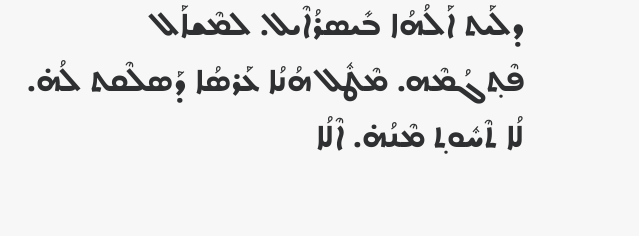ܕܠܰܝܬ ܐܰ‌ܠܳܗܳܐ ܒܺܝܣܪܳܐܶܝܠ. ܠܡܶܫܐܰܠ ܦܶܬ݂ܓܳܡܶܗ. ܡܶܛܽܠ ܗܳܢܳܐ ܥܰܪܣܳܐ ܕܰܣܠܶܩܬ ܠܳܗ̇. ܠܳܐ ܬܶܚܽܘܬ݂ ܡܶܢܳܗ̇. ܐܶܠܳܐ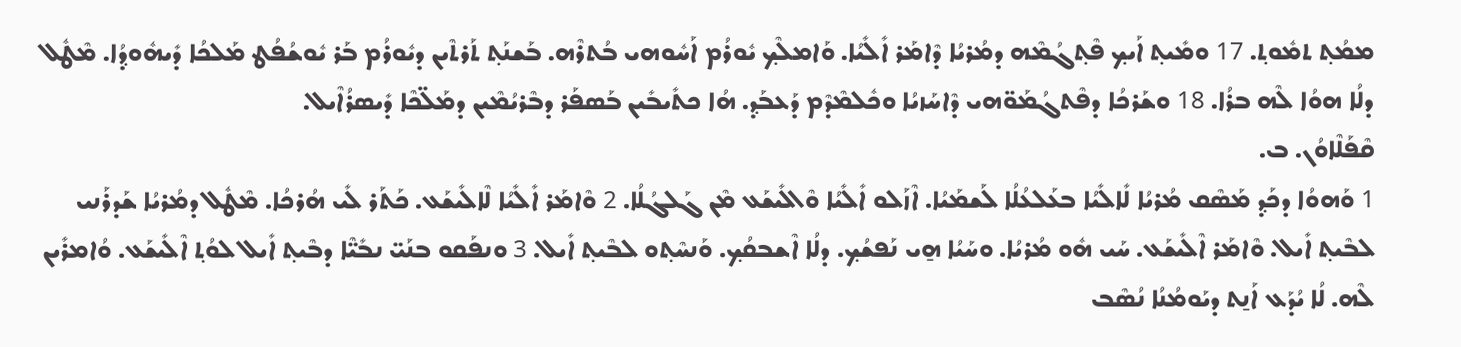ܡܡܳܬ݂ ܬܡܽܘܬ݂. 17 ܘܡܺܝܬ݂ ܐܰܝܟ݂ ܦܶܬ݂ܓܳܡܶܗ ܕܡܳܪܝܳܐ ܕܶܐܡܰܪ ܐܺܠܺܝܳܐ. ܘܰܐܡܠܶܟ݂ ܝܽܘܪܳܡ ܐܰܚܽܘܗܝ ܒܳܬܪܶܗ. ܒܰܫܢܰܬ݂ ܬܰܪܬܶܝܢ ܕܝܽܘܪܳܡ ܒܰܪ ܝܽܘܫܳܦܳܛ ܡܰܠܟܳܐ ܕܺܝܗܽܘܕ݂ܳܐ. ܡܶܛܽܠ ܕܠܳܐ ܗܘܳܐ ܠܶܗ ܒܪܳܐ. 18 ܘܫܰܪܟܳܐ ܕܦܶܬܓܳܡܰܘ̈ܗܝ ܕܶܐܚܰܙܝܳܐ ܘܟܽܠܡܶܕܶܡ ܕܰܥܒܰܕ݂. ܗܳܐ ܟܬܺܝܒܺܝܢ ܒܰܣܦܰܪ ܕܒܶܪܝܳܡܶܝܢ ܕܡܰܠ̈ܟܶܐ ܕܺܝܣܪܳܐܶܝܠ.
ܩܶܦܰܠܶܐܘܳܢ. ܒ.
1 ܘܰܗܘܳܐ ܕܟܰܕ݂ ܡܰܣܶܩ ܡܳܪܝܳܐ ܠܺܐܠܺܝܳܐ ܒܥܰܠܥܳܠܳܐ ܠܰܫܡܰܝܳܐ. ܐܶܙܰܠܘ ܐܺܠܺܝܳܐ ܘܶܐܠܺܝܫܰܥ ܡܶܢ ܓܰܠܓܳܠܳܐ. 2 ܘܶܐܡܰܪ ܐܺܠܺܝܳܐ ܠܶܐܠܺܝܫܰܥ. ܟܰܬܰܪ ܠܺܝ ܗܳܪܟܳܐ. ܡܶܛܽܠ ܕܡܳܪܝܳܐ ܫܰܕܪܰܢܝ ܠܒܶܝܬ݂ ܐܺܝܠ. ܘܶܐܡܰܪ ܐܶܠܺܝܫܰܥ. ܚܰܝ ܗܽܘ ܡܳܪܝܳܐ. ܘܚܰܝܳܐ ܗ̱ܝ ܢܰܦܫܳܟ݂. ܕܠܳܐ ܐܶܫܒܩܳܟ݂. ܘܰܢܚܶܬ݂ܘ ܠܒܶܝܬ݂ ܐܺܝܠ. 3 ܘܢܦܰܩܘ ܒܢܰܝ̈ ܢܒܺܝ̈ܶܐ ܕܒܶܝܬ݂ ܐܺܝܠ ܠܘܳܬ݂ ܐܶܠܺܝܫܰܥ. ܘܳܐܡܪܺܝܢ ܠܶܗ. ܠܳܐ ܝܳܕܰܥ ܐܰܢ̱ܬ ܕܝܰܘܡܳܢܳܐ ܢܳܣܶܒ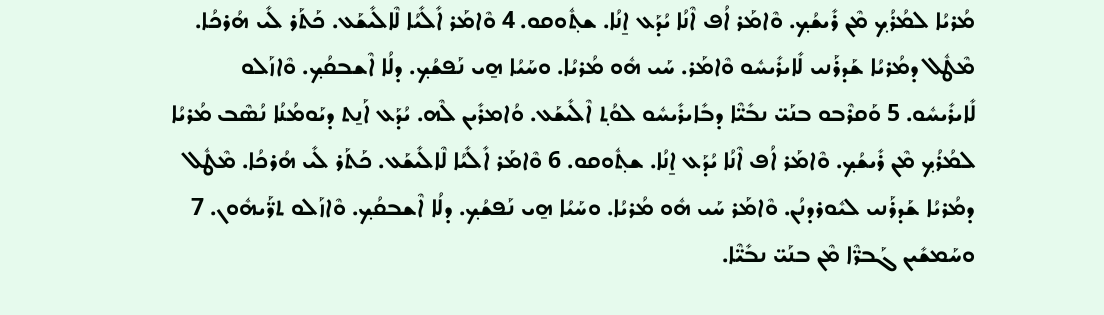ܡܳܪܝܳܐ ܠܡܳܪܳܟ݂ ܡܶܢ ܪܺܝܫܳܟ݂. ܘܶܐܡܰܪ ܐܳܦ ܐܶܢܳܐ ܝܳܕܰܥ ܐ̱ܢܳܐ. ܫܬ݂ܽܘܩܘ. 4 ܘܶܐܡܰܪ ܐܺܠܺܝܳܐ ܠܶܐܠܺܝܫܰܥ. ܟܰܬܰܪ ܠܺܝ ܗܳܪܟܳܐ. ܡܶܛܽܠ ܕܡܳܪܝܳܐ ܫܰܕܪܰܢܝ ܠܺܐܝܪܺܝܚܽܘ ܘܶܐܡܰܪ. ܚܰܝ ܗܽܘ ܡܳܪܝܳܐ. ܘܚܰܝܳܐ ܗ̱ܝ ܢܰܦܫܳܟ݂. ܕܠܳܐ ܐܶܫܒܩܳܟ݂. ܘܶܐܙܰܠܘ ܠܺܐܝܪܺܝܚܽܘ. 5 ܘܰܩܪܶܒܘ ܒܢܰܝ̈ ܢܒܺܝ̈ܶܐ ܕܒܺܐܝܪܺܝܚܽܘ ܠܘܳܬ݂ ܐܶܠܺܝܫܰܥ. ܘܳܐܡܪܺܝܢ ܠܶܗ. ܝܳܕܰܥ ܐܰܢ̱ܬ ܕܝܰܘܡܳܢܳܐ ܢܳܣܶܒ ܡܳܪܝܳܐ ܠܡܳܪܳܟ݂ ܡܶܢ ܪܺܝܫܳܟ݂. ܘܶܐܡܰܪ ܐܳܦ ܐܶܢܳܐ ܝܳܕܰܥ ܐ̱ܢܳܐ. ܫܬ݂ܽܘܩܘ. 6 ܘܶܐܡܰܪ ܐܺܠܺܝܳܐ ܠܶܐܠܺܝܫܰܥ. ܟܰܬܰܪ ܠܺܝ ܗܳܪܟܳܐ. ܡܶܛܽܠ ܕܡܳܪܝܳܐ ܫܰܕܪܰܢܝ ܠܝܽܘܪܕܢܳܢ. ܘܶܐܡܰܪ ܚܰܝ ܗܽܘ ܡܳܪܝܳܐ. ܘܚܰܝܳܐ ܗ̱ܝ ܢܰܦܫܳܟ݂. ܕܠܳܐ ܐܶܫܒܩܳܟ݂. ܘܶܐܙܰܠܘ ܬܖ̈ܰܝܗܽܘܢ. 7 ܘܚܰܡܫܺܝܢ ܓܰܒܖ̈ܶܐ ܡܶܢ ܒܢܰܝ̈ ܢܒܺܝ̈ܶܐ.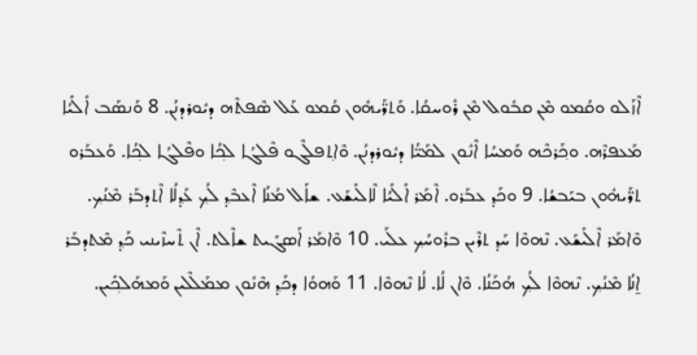ܐܶܙܰܠܘ ܘܩܳܡܘ ܡܶܢ ܩܒܽܘܠ ܡܶܢ ܪܽܘܚܩܳܐ. ܘܰܬܖ̈ܰܝܗܽܘܢ ܩܳܡܘ ܥܰܠ ܣܶܦܬܶܗ ܕܝܽܘܪܕܢܳܢ. 8 ܘܰܢܣܰܒ ܐܺܠܺܝܳܐ ܡܰܥܦܪܶܗ. ܘܟ݂ܰܪܟܶܗ ܘܰܡܚܳܐ ܐܶܢܽܘܢ ܠܡܰܝ̈ܳܐ ܕܝܽܘܪܕܢܳܢ. ܘܶܐܬ݂ܦܠܶܓܘ ܦܶܠܓܳܐ ܠܟ݂ܳܐ ܘܦܶܠܓܳܐ ܠܟ݂ܳܐ. ܘܰܥܒܰܪܘ ܬܖ̈ܰܝܗܽܘܢ ܒܝܰܒܫܳܐ. 9 ܘܟܰܕ݂ ܥܒܰܪܘ. ܐܶܡܰܪ ܐܺܠܺܝܳܐ ܠܶܐܠܺܝܫܰܥ. ܫܐܰܠ ܡܳܢܳܐ ܐܶܥܒܶܕ݂ ܠܳܟ݂ ܥܰܕ݂ܠܳܐ ܐܶܬܕܒܰܪ ܡܶܢܳܟ݂. ܘܶܐܡܰܪ ܐܶܠܺܝܫܰܥ. ܢܶܗܘܶܐ ܚܰܕ݂ ܬܪܶܝܢ ܒܪܽܘܚܳܟ݂ ܥܠܰܝ. 10 ܘܶܐܡܰܪ ܐܰܣܓܺܝܬ ܫܐܶܠܬ. ܐܶܢ ܬܶܚܙܶܝܢܝ ܟܰܕ݂ ܡܶܬܕܒܰܪ ܐ̱ܢܳܐ ܡܶܢܳܟ݂. ܢܶܗܘܶܐ ܠܳܟ݂ ܗܳܟܰܢܳܐ. ܘܶܐܢ ܠܳܐ. ܠܳܐ ܢܶܗܘܶܐ. 11 ܘܰܗܘܳܐ ܕܟܰܕ݂ ܗܶܢܽܘܢ ܡܡܰܠܶܠܝܢ ܘܰܡܗܰܠܟ݂ܺܝܢ.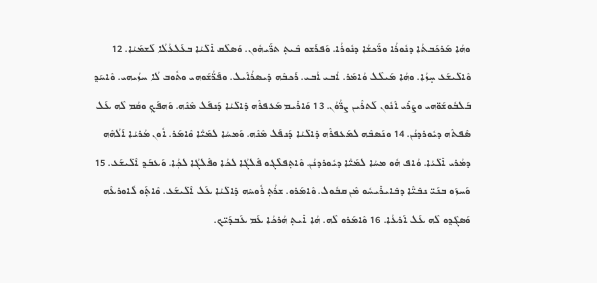ܘܗܳܐ ܡܰܪܟܰܒܬܳܐ ܕܢܽܘܪܳܐ ܘܖ̈ܰܟܫܳܐ ܕܢܽܘܪܳܐ. ܘܰܦܪܰܫܘ ܒܶܝܬ݂ ܬܖ̈ܰܝܗܽܘܢ. ܘܰܣܠܶܩ ܐܺܠܺܝܳܐ ܒܥܰܠܥܳܠܳܐ ܠܰܫܡܰܝܳܐ. 12 ܘܶܐܠܺܝܫܰܥ ܚ̣ܙܳܐ. ܘܗܳܐ ܡܰܝܠܶܠ ܘܳܐܡܰܪ. ܐܳܒܝ ܐܳܒܝ. ܪܰܟܒܶܗ ܕܺܝܣܪܳܐܶܝܠ. ܘܦܰܖ̈ܳܫܰܘܗܝ ܘܬܽܘܒ ܠܳܐ ܚܙܳܝܗܝ. ܘܶܐܚܰܕ݂ ܒܰܠܒܽܘܫܰܘ̈ܗܝ ܘܨܰܪܺܝ ܐܶܢܽܘܢ ܠܰܬܪܶܝܢ ܨܖ̈ܳܘܳܢ. 13 ܘܰܐܪܺܝܡ ܡܰܥܦܪܶܗ ܕܺܐܠܺܝܳܐ ܕܰܢܦܰܠ ܡܶܢܶܗ. ܘܰܗܦܰܟ݂ ܘܩܳܡ ܠܶܗ ܥܰܠ ܣܶܦܬܶܗ ܕܝܽܘܪܕܢܳܢ. 14 ܘܢܰܣܒܶܗ ܠܡܰܥܦܪܶܗ ܕܺܐܠܺܝܳܐ ܕܰܢܦܰܠ ܡܶܢܶܗ. ܘܰܡܚܳܐ ܠܡܰܝ̈ܳܐ ܘܶܐܡܰܪ. ܐܽܘܢ ܡܳܪܝܳܐ ܐܰܠܳܗܶܗ ܕܡܳܪܝ ܐܺܠܺܝܳܐ. ܘܳܐܦ ܗܽܘ ܡܚܳܐ ܠܡܰܝ̈ܳܐ ܕܝܽܘܪܕܢܳܢ. ܘܶܐܬ݂ܦܠܶܓܘ ܦܶܠܓܳܐ ܠܟܳܐ ܘܦܶܠܓܳܐ ܠܟ݂ܳܐ. ܘܰܥܒܰܕ݂ ܐܶܠܺܝܫܰܥ. 15 ܘܰܚܙܰܘ ܒܢܰܝ̈ ܢܒܺܝ̈ܶܐ ܕܒܺܐܝܪܺܝܚܽܘ ܡܶܢ ܩܒܽܘܠ. ܘܶܐܡܰܪܘ. ܫܪܳܬ݂ ܪܽܘܚܶܗ ܕܺܐܠܺܝܳܐ ܥܰܠ ܐܶܠܺܝܫܰܥ. ܘܶܐܬ݂ܰܘ ܠܽܐܘܪܥܶܗ ܘܰܣܓܶܕ݂ܘ ܠܶܗ ܥܰܠ ܐܰܪܥܳܐ. 16 ܘܶܐܡܰܪܘ ܠܶܗ. ܗܳܐ ܐܺܝܬ݂ ܗܳܪܟܳܐ ܥܰܡ ܥܰܒܕܰܝ̈ܟ.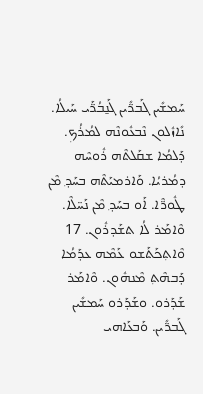ܚܰܡܫܺܝܢ ܓܰܒܖ̈ܺܝܢ ܓܰܢ̱ܒܳܖ̈ܰܝ ܚܰܝܠܳܐ. ܢܺܐܙܽܠܘܢ ܢܶܒܥܽܘܢܶܗ ܠܡܳܪܳܟ݂. ܕܰܠܡܳܐ ܫܩܰܠܬܶܗ ܪܽܘܚܶܗ ܕܡܳܪܝܳܐ. ܘܰܐܪܡܝܰܬܶܗ ܒܚܰܕ݂ ܡܶܢ ܛܽܘܖ̈ܶܐ. ܐܰܘ ܒܚܰܕ݂ ܡܶܢ ܢܰܚ̈ܠܶܐ. ܘܶܐܡܰܪ ܠܳܐ ܬܫܰܕܪܽܘܢ. 17 ܘܶܐܬ݂ܟܰܬܰܫܘ ܥܰܡܶܗ ܥܕܰܡܳܐ ܕܰܒܗܶܬ݂ ܡܶܢܗܽܘܢ. ܘܶܐܡܰܪ ܫܰܕܰܪܘ. ܘܫܰܕܰܪܘ ܚܰܡܫܺܝܢ ܓܰܒܖ̈ܺܝܢ. ܘܰܒܥܰܐܗܝ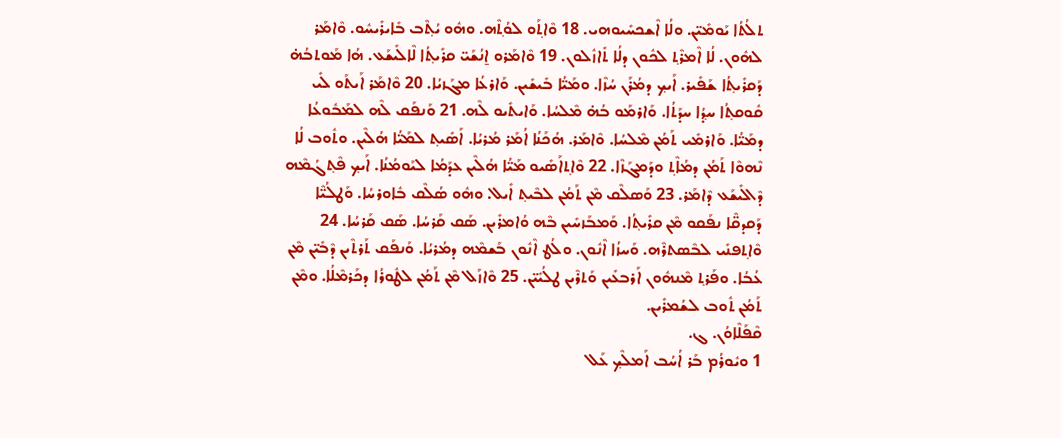ܬܠܳܬܳܐ ܝܰܘܡܺܝ̈ܢ. ܘܠܳܐ ܐܶܫܟܚܺܝܘܗܝ. 18 ܘܶܐܬ݂ܰܘ ܠܘܳܬ݂ܶܗ. ܘܗܽܘ ܝܳܬ݂ܶܒ ܒܺܐܝܪܺܝܚܽܘ. ܘܶܐܡܰܪ ܠܗܽܘܢ. ܠܳܐ ܐܶܡܪܶܬ݂ ܠܟܽܘܢ ܕܠܳܐ ܬܺܐܙܽܠܘܢ. 19 ܘܶܐܡܰܪܘ ܐ̱ܢܳܫܰܝ̈ ܩܪܺܝܬ݂ܳܐ ܠܶܐܠܺܝܫܰܥ. ܗܳܐ ܡܰܘܬܒܳܗ̇ ܕܰܩܪܺܝܬ݂ܳܐ ܫܰܦܺܝܪ. ܐܰܝܟ݂ ܕܡܳܪܰܢ ܚܳܙܶܐ. ܘܡܰܝ̈ܳܐ ܒܺܝܫܺܝܢ. ܘܰܐܪܥܳܐ ܡܓܰܙܝܳܐ. 20 ܘܶܐܡܰܪ ܐܰܝܬܰܘ ܠܺܝ ܩܽܘܩܬ݂ܳܐ ܚܕ݂ܳܐ ܚܕܰܬܳܐ. ܘܰܐܪܡܰܘ ܒܳܗ̇ ܡܶܠܚܳܐ. ܘܰܐܝܬܺܝܘ ܠܶܗ. 21 ܘܰܢܦܰܩ ܠܶܗ ܠܡܰܒܽܘܥܳܐ ܕܡܰܝ̈ܳܐ. ܘܰܐܪܡܺܝ ܬܰܡܳܢ ܡܶܠܚܳܐ. ܘܶܐܡܰܪ. ܗܳܟܰܢܳܐ ܐܳܡܰܪ ܡܳܪܝܳܐ. ܐܰܣܺܝܬ݂ ܠܡܰܝ̈ܳܐ ܗܳܠܶܝܢ. ܘܬܽܘܒ ܠܳܐ ܢܶܗܘܶܐ ܬܰܡܳܢ ܕܡܳܐܶܬ݂ ܘܕܰܡܓܰܙܶܐ. 22 ܘܶܐܬ݂ܐܰܣܺܝܘ ܡܰܝ̈ܳܐ ܗܳܠܶܝܢ ܥܕܰܡܳܐ ܠܝܰܘܡܳܢܳܐ. ܐܰܝܟ݂ ܦܶܬ݂ܓܳܡܶܗ ܕܶܐܠܺܝܫܰܥ ܕܶܐܡܰܪ. 23 ܘܰܣܠܶܩ ܡܶܢ ܬܰܡܳܢ ܠܒܶܝܬ݂ ܐܺܝܠ. ܘܗܽܘ ܣܳܠܶܩ ܒܽܐܘܪܚܳܐ. ܘܰܛܠܳܝ̈ܶܐ ܕܰܩܕܩ̈ܶܐ ܢܦܰܩܘ ܡܶܢ ܩܪܺܝܬ݂ܳܐ. ܘܰܡܒܰܙܚܺܝܢ ܒܶܗ ܘܳܐܡܪܺܝܢ. ܣܰܩ ܩܰܪܚܳܐ. ܣܰܩ ܩܰܪܚܳܐ. 24 ܘܶܐܬ݂ܦܢܺܝ ܠܒܶܣܬܪܶܗ. ܘܰܚܙܳܐ ܐܶܢܽܘܢ. ܘܠܳܛ ܐܶܢܽܘܢ ܒܰܫܡܶܗ ܕܡܳܪܝܳܐ. ܘܰܢܦܰܩ ܬܰܪܬܶܝܢ ܕܶܒܺܝ̈ܢ ܡܶܢ ܥܳܒܳܐ. ܘܦܰܪܬ݂ ܡܶܢܗܽܘܢ ܐܰܪܒܥܺܝܢ ܘܰܬܪܶܝܢ ܛܠܳܝܺܝ̈ܢ. 25 ܘܶܐܙܰܠ ܡܶܢ ܬܰܡܳܢ ܠܛܽܘܪܳܐ ܕܟܰܪܡܶܠܳܐ. ܘܡܶܢ ܬܰܡܳܢ ܬܽܘܒ ܠܫܳܡܪܺܝܢ.
ܩܶܦܰܠܶܐܘܳܢ. ܓ.
1 ܘܝܽܘܪܳܡ ܒܰܪ ܐܳܚܳܒ ܐܰܡܠܶܟ݂ ܥܰܠ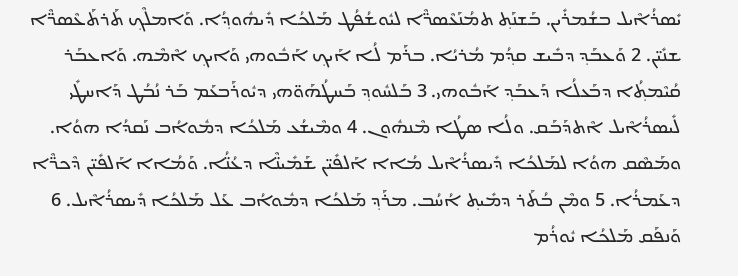ܝܺܣܪܳܐܶܝܠ ܒܫܳܡܪܺܝܢ. ܒܰܫܢܰܬ݂ ܬܡܳܢܰܥܶܣܖ̈ܶܐ ܠܝܽܘܫܳܦܳܛ ܡܰܠܟܳܐ ܕܺܝܗܽܘܕ݂ܳܐ. ܘܰܐܡܠܶܟ݂ ܬܰܪܬܰܥܶܣܖ̈ܶܐ ܫܢܺܝ̈ܢ. 2 ܘܰܥܒܰܕ݂ ܕܒܺܝܫ ܩܕ݂ܳܡ ܡܳܪܝܳܐ. ܒܪܰܡ ܠܳܐ ܐܰܝܟ݂ ܐܰܒܽܘܗܝ ܘܰܐܝܟ݂ ܐܶܡܶܗ. ܘܰܐܥܒܰܪ ܩܳܝܶܡܬ݂ܳܐ ܕܒܰܥܠܳܐ ܕܰܥܒܰܕ݂ ܐܰܒܽܘܗܝ. 3 ܒܰܠܚܽܘܕ݂ ܒܰܚܛܳܗܰܘ̈ܗܝ ܕܝܽܘܪܰܒܥܰܡ ܒܰܪ ܢܳܒܳܛ ܕܰܐܚܛܺܝ ܠܺܝܣܪܳܐܶܝܠ ܐܶܬܕܰܒܰܩ. ܘܠܳܐ ܣܛܳܐ ܡܶܢܗܽܘܢ. 4 ܘܡܶܝܫܳܥ ܡܰܠܟܳܐ ܕܡܽܘܐܳܒ ܢܰܩܕܳܐ ܗܘܳܐ. ܘܡܰܣܶܩ ܗܘܳܐ ܠܡܰܠܟܳܐ ܕܺܝܣܪܳܐܶܝܠ ܡܳܐܐ ܐܰܠܦܺܝ̈ܢ ܫܰܡܺܝܢ̈ܶܐ ܕܥܳܢ̈ܳܐ. ܘܰܡܳܐܐ ܐܰܠܦܺܝ̈ܢ ܕܶܟܖ̈ܶܐ ܕܥܰܡܪܳܐ. 5 ܘܡܶܢ ܒܳܬܰܪ ܕܡܺܝܬ݂ ܐܳܚܳܒ. ܡܪܰܕ݂ ܡܰܠܟܳܐ ܕܡܽܘܐܳܒ ܥܰܠ ܡܰܠܟܳܐ ܕܺܝܣܪܳܐܶܝܠ. 6 ܘܰܢܦܰܩ ܡܰܠܟܳܐ ܝܽܘܪܳܡ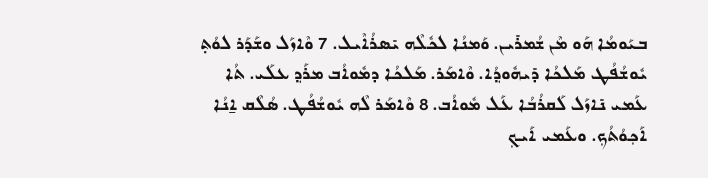ܒܝܰܘܡܳܐ ܗܰܘ ܡܶܢ ܫܳܡܪܺܝܢ. ܘܰܡܢܳܐ ܠܟܽܠܶܗ ܝܺܣܪܳܐܶܝܠ. 7 ܘܶܐܙܰܠ ܘܫܰܕܰܪ ܠܘܳܬ݂ ܝܽܘܫܳܦܳܛ ܡܰܠܟܳܐ ܕܺܝܗܽܘܕ݂ܳܐ. ܘܶܐܡܰܪ. ܡܰܠܟܳܐ ܕܡܽܘܐܳܒ ܡܪܰܕ݂ ܥܠܰܝ. ܬܳܐ ܥܰܡܝ ܢܺܐܙܰܠ ܠܰܩܪܳܒܳܐ ܥܰܠ ܡܽܘܐܳܒ. 8 ܘܶܐܡܰܪ ܠܶܗ ܝܽܘܫܳܦܳܛ. ܣܳܠܶܩ ܐ̱ܢܳܐ ܐܰܟ݂ܘܳܬܳܟ݂. ܘܥܰܡܝ ܐܰܝܟ݂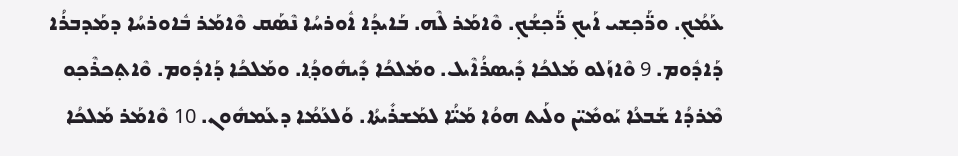ܥܰܡܳܟ݂. ܘܖ̈ܰܟ݂ܫܝ ܐܰܝܟ݂ ܖ̈ܰܟ݂ܫܳܟ݂. ܘܶܐܡܰܪ ܠܶܗ. ܒܰܐܝܕܳܐ ܐܽܘܪܚܳܐ ܢܶܣܰܩ ܘܶܐܡܰܪ ܒܽܐܘܪܚܳܐ ܕܡܰܕܒܪܳܐ ܕܰܐܕܽܘܡ. 9 ܘܶܐܙܰܠܘ ܡܰܠܟܳܐ ܕܺܝܣܪܳܐܶܝܠ. ܘܡܰܠܟܳܐ ܕܺܝܗܽܘܕ݂ܳܐ. ܘܡܰܠܟܳܐ ܕܰܐܕܽܘܡ. ܘܶܐܬ݂ܟܪܶܟ݂ܘ ܡܶܪܕܳܐ ܫܰܒܥܳܐ ܝܰܘܡܺܝ̈ܢ ܘܠܰܝܬ ܗܘܳܐ ܡܰܝ̈ܳܐ ܠܡܰܫܪܺܝܬܳܐ. ܘܰܠܥܰܡܳܐ ܕܥܰܡܗܽܘܢ. 10 ܘܶܐܡܰܪ ܡܰܠܟܳܐ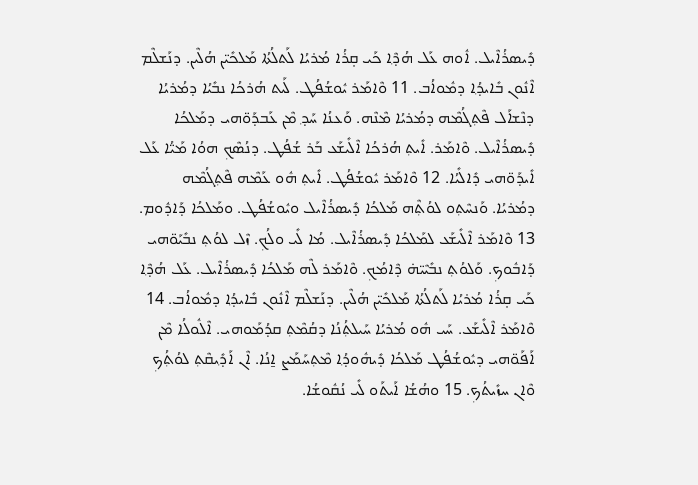ܕܺܝܣܪܳܐܶܝܠ. ܐܽܘܗ ܥܰܠ ܗܳܕ݂ܶܐ ܟܰܝ ܩ̣ܪܳܐ ܡܳܪܝܳܐ ܠܰܬܠܳܬܳܐ ܡܰܠܟܺܝ̈ܢ ܗܳܠܶܝܢ. ܕܢܰܫܠܶܡ ܐܶܢܽܘܢ ܒܺܐܝܕ݂ܳܐ ܕܡܽܘܐܳܒ. 11 ܘܶܐܡܰܪ ܝܽܘܫܳܦܳܛ. ܠܰܝܬ ܗܳܪܟܳܐ ܢܒܺܝܳܐ ܕܡܳܪܝܳܐ ܕܢܶܫܐܰܠ ܦܶܬ݂ܓܳܡܶܗ ܕܡܳܪܝܳܐ ܡܶܢܶܗ. ܘܰܥܢܳܐ ܚܰܕ݂ ܡܶܢ ܥܰܒܕܰܘ̈ܗܝ ܕܡܰܠܟܳܐ ܕܺܝܣܪܳܐܶܝܠ. ܘܶܐܡܰܪ. ܐܺܝܬ݂ ܗܳܪܟܳܐ ܐܶܠܺܝܫܰܥ ܒܰܪ ܫܳܦܳܛ. ܕܢܳܣܶܟ݂ ܗܘܳܐ ܡܰܝ̈ܳܐ ܥܰܠ ܐܺܝܕܰܘ̈ܗܝ ܕܺܐܠܺܝܳܐ. 12 ܘܶܐܡܰܪ ܝܽܘܫܳܦܳܛ. ܐܺܝܬ݂ ܗܽܘ ܥܰܡܶܗ ܦܶܬ݂ܓܳܡܶܗ ܕܡܳܪܝܳܐ. ܘܰܢܚܶܬ݂ܘ ܠܘܳܬ݂ܶܗ ܡܰܠܟܳܐ ܕܺܝܣܪܳܐܶܝܠ ܘܝܽܘܫܳܦܳܛ. ܘܡܰܠܟܳܐ ܕܰܐܕܽܘܡ. 13 ܘܶܐܡܰܪ ܐܶܠܺܝܫܰܥ ܠܡܰܠܟܳܐ ܕܺܝܣܪܳܐܶܝܠ. ܡܳܐ ܠܺܝ ܘܠܳܟ݂. ܙܶܠ ܠܘܳܬ݂ ܢܒܺܝܰܘ̈ܗܝ ܕܰܐܒܽܘܟ݂. ܘܰܠܘܳܬ݂ ܢܒܺܝܶܝ̈ܗ̇ ܕܶܐܡܳܟ݂. ܘܶܐܡܰܪ ܠܶܗ ܡܰܠܟܳܐ ܕܺܝܣܪܳܐܶܝܠ. ܥܰܠ ܗܳܕ݂ܶܐ ܟܰܝ ܩ̣ܪܳܐ ܡܳܪܝܳܐ ܠܰܬܠܳܬܳܐ ܡܰܠܟܺܝ̈ܢ ܗܳܠܶܝܢ. ܕܢܰܫܠܶܡ ܐܶܢܽܘܢ ܒܺܐܝܕ݂ܳܐ ܕܡܽܘܐܳܒ. 14 ܘܶܐܡܰܪ ܐܶܠܺܝܫܰܥ. ܚܰܝ ܗܽܘ ܡܳܪܝܳܐ ܚܰܝܠܬ݂ܳܢܳܐ ܕܩܳܡܶܬ݂ ܩܕܳܡܰܘܗܝ. ܐܶܠܽܘܠܳܐ ܡܶܢ ܐܰܦܰܘ̈ܗܝ ܕܝܽܘܫܳܦܳܛ ܡܰܠܟܳܐ ܕܺܝܗܽܘܕ݂ܳܐ ܡܶܬ݂ܚܰܡܰܨ ܐ̱ܢܳܐ. ܐܶܢ ܐܰܕ݂ܺܝܩܶܬ݂ ܠܘܳܬ݂ܳܟ݂ ܘܶܐܢ ܚܙܺܝܬܳܟ݂. 15 ܘܗܳܫܳܐ ܐܰܝܬܰܘ ܠܺܝ ܢܳܩܽܘܫܳܐ.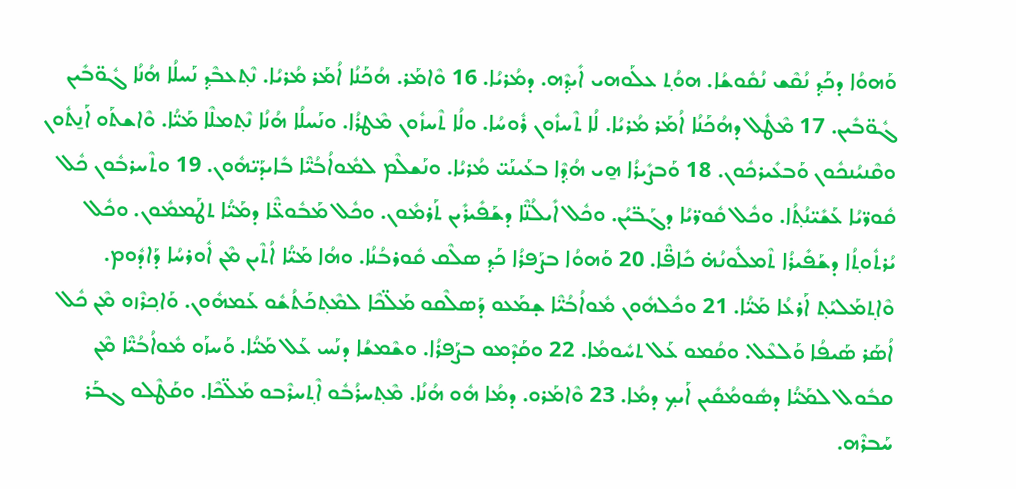ܘܰܗܘܳܐ ܕܟܰܕ݂ ܢܳܩܶܫ ܢܳܩܽܘܫܳܐ. ܗܘܳܬ݂ ܥܠܰܘܗܝ ܐܺܝܕ݂ܶܗ. ܕܡܳܪܝܳܐ. 16 ܘܶܐܡܰܪ. ܗܳܟܰܢܳܐ ܐܳܡܰܪ ܡܳܪܝܳܐ. ܢܶܬ݂ܥܒܶܕ݂ ܢܰܚܠܳܐ ܗܳܢܳܐ ܓܽܘ̈ܒܺܝܢ ܓܽܘ̈ܒܺܝܢ. 17 ܡܶܛܽܠ ܕܗܳܟܰܢܳܐ ܐܳܡܰܪ ܡܳܪܝܳܐ. ܠܳܐ ܬܶܚܙܽܘܢ ܪܽܘܚܳܐ. ܘܠܳܐ ܬܶܚܙܽܘܢ ܡܶܛܪܳܐ. ܘܢܰܚܠܳܐ ܗܳܢܳܐ ܢܶܬ݂ܡܠܶܐ ܡܰܝ̈ܳܐ. ܘܶܐܫܬܰܘ ܐܰܢ̱ܬܽܘܢ ܘܩܶܢܝܳܢܟܽܘܢ ܘܰܒܥܺܝܪܟܽܘܢ. 18 ܘܰܒܨܺܝܪܳܐ ܗ̱ܝ ܗܳܕ݂ܶܐ ܒܥܰܝܢܰܝ̈ ܡܳܪܝܳܐ. ܘܢܰܫܠܶܡ ܠܡܽܘܐܳܒܳܝ̈ܶܐ ܒܺܐܝܕܰܝ̈ܗܽܘܢ. 19 ܘܬܶܚܪܒܽܘܢ ܟܽܠ ܩܽܘܖ̈ܝܳܐ ܥܰܫܺܝ̈ܢܳܬ݂ܳܐ. ܘܟܽܠ ܩܽܘܖ̈ܝܳܐ ܕܓܰܒ̈ܝܳܢ. ܘܟܽܠ ܐܺܝܠܳܢ̈ܶܐ ܕܫܰܦܺܝܪܺܝܢ ܬܰܪܡܽܘܢ. ܘܟܽܠ ܡܰܒܽܘܥ̈ܶܐ ܕܡܰܝ̈ܳܐ ܬܛܰܡܡܽܘܢ. ܘܟܽܠ ܝܳܪܬܽܘܬ݂ܳܐ ܕܫܰܦܺܝܪܳܐ ܬܶܡܠܽܘܢܳܗ̇ ܟܺܐܦ̈ܶܐ. 20 ܘܰܗܘܳܐ ܒܨܰܦܪܳܐ ܟܰܕ݂ ܣܠܶܩ ܩܽܘܪܒܳܢܳܐ. ܘܗܳܐ ܡܰܝ̈ܳܐ ܐܳܬܶܝܢ ܡܶܢ ܐܽܘܪܚܳܐ ܕܰܐܕܽܘܡ. ܘܶܐܬ݂ܡܰܠܝܰܬ݂ ܐܰܪܥܳܐ ܡܰܝ̈ܳܐ. 21 ܘܟܽܠܗܽܘܢ ܡܽܘܐܳܒܳܝ̈ܶܐ ܫ̣ܡܰܥܘ ܕܰܣܠܶܩܘ ܡܰܠ̈ܟܶܐ ܠܡܶܬ݂ܟܰܬܳܫܽܘ ܥܰܡܗܽܘܢ. ܘܰܐܟ݂ܪܶܙܘ ܡܶܢ ܟܽܠ ܐܳܣܰܪ ܣܰܝܦܳܐ ܘܰܠܥܶܠ. ܘܩܳܡܘ ܥܰܠ ܬܚܽܘܡܳܐ. 22 ܘܩܰܕܶܡܘ ܒܨܰܦܪܳܐ. ܘܫܶܡܫܳܐ ܕܢܰܚ ܥܰܠ ܡܰܝ̈ܳܐ. ܘܰܚܙܰܘ ܡܽܘܐܳܒܳܝ̈ܶܐ ܡܶܢ ܩܒܽܘܠ ܠܡܰܝ̈ܳܐ ܕܣܽܘܡܳܩܺܝܢ ܐܰܝܟ݂ ܕܡܳܐ. 23 ܘܶܐܡܰܪܘ. ܕܡܳܐ ܗܽܘ ܗܳܢܳܐ. ܡܶܬ݂ܚܪܳܒܽܘ ܐܶܬ݂ܚܪܶܒܘ ܡܰܠ̈ܟܶܐ. ܘܩܰܛܶܠܘ ܓܒܰܪ ܚܰܒܪܶܗ.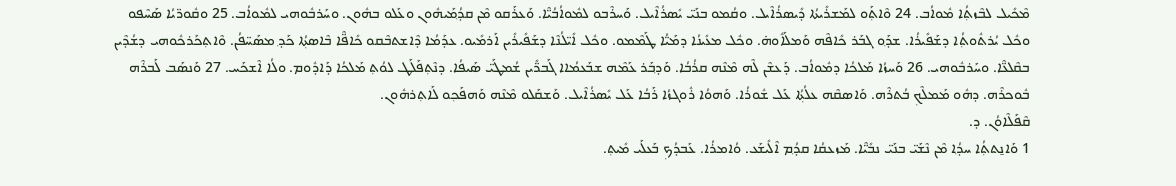ܡܶܟܺܝܠ ܠܒܶܙܬ݂ܳܐ ܡܽܘܐܳܒ. 24 ܘܶܐܬ݂ܰܘ ܠܡܰܫܪܺܝܬܳܐ ܕܺܝܣܪܳܐܶܝܠ. ܘܩܳܡܘ ܒܢܰܝ̈ ܝܺܣܪܳܐܶܝܠ. ܘܰܚܪܶܒܘ ܠܡܽܘܐܳܒܳܝ̈ܶܐ. ܘܰܥܪܰܩܘ ܡܶܢ ܩܕ݂ܳܡܰܝܗܽܘܢ ܘܥܰܠܘ ܒܗܽܘܢ. ܘܚܰܪܒܽܘܗܝ ܠܡܽܘܐܳܒ. 25 ܘܩܽܘܖ̈ܝܳܐ ܣܰܚܶܦܘ ܘܟܽܠ ܝܳܪܬܽܘܬ݂ܳܐ ܕܫܰܦܺܝܪܳܐ. ܫܕ݂ܰܘ ܓܒܰܪ ܟܺܐܦܶܗ ܘܰܡܠܰܐܽܘܗ̇. ܘܟܽܠ ܡܥܺܝܢܳܐ ܕܡܰܝ̈ܳܐ ܛܰܡܶܡܘ. ܘܟܽܠ ܐܺܝ̈ܠܳܢܶܐ ܕܫܰܦܺܝܪܺܝܢ ܐܰܪܡܺܝܘ. ܥܕܰܡܳܐ ܕܶܐܫܬܒܶܩܘ ܟܺܐܦ̈ܶܐ ܒܶܐܣܬ݂ܳܐ ܟܰܕ݂ ܡܣܰܚ̈ܦܳܢ. ܘܶܐܬ݂ܟܰܪܟܽܘܗܝ ܕܫܳܕܶܝܢ ܒܩܶܠܥ̈ܶܐ. ܘܚܰܪܒܽܘܗܝ. 26 ܘܰܚܙܳܐ ܡܰܠܟܳܐ ܕܡܽܘܐܳܒ. ܕܰܥܫܶܢ ܠܶܗ ܡܶܢܶܗ ܩܪܳܒܳܐ. ܘܰܕ݂ܒܰܪ ܥܰܡܶܗ ܫܒܰܥܡܳܐܐ ܓܰܒܖ̈ܺܝܢ ܫܳܡܛܰܝ̈ ܣܰܝܦܳܐ. ܕܢܶܬ݂ܦܰܠܰܛ ܠܘܳܬ݂ ܡܰܠܟܳܐ ܕܰܐܕܽܘܡ. ܘܠܳܐ ܐܶܫܟܰܚ. 27 ܘܰܢܣܰܒ ܠܰܒܪܶܗ ܒܽܘܟܪܶܗ. ܕܗܽܘ ܡܰܡܠܶܟ݂ ܒܳܬܪܶܗ. ܘܰܐܣܩܶܗ ܥܠܳܬ݂ܳܐ ܥܰܠ ܫܽܘܪܳܐ. ܘܰܗܘܳܐ ܪܽܘܓܙܳܐ ܪܰܒܳܐ ܥܰܠ ܝܺܣܪܳܐܶܝܠ. ܘܰܫܩܰܠܘ ܡܶܢܶܗ ܘܰܗܦܰܟ݂ܘ ܠܰܐܬ݂ܪܗܽܘܢ.
ܩܶܦܰܠܶܐܘܳܢ. ܕ.
1 ܘܰܐܢ̱ܬܬ݂ܳܐ ܚܕ݂ܳܐ ܡܶܢ ܢܶܫܰܝ̈ ܒܢܰܝ̈ ܢܒܺܝ̈ܶܐ. ܡܰܙܥܩܳܐ ܩܕ݂ܳܡ ܐܶܠܺܝܫܰܥ. ܘܳܐܡܪܳܐ. ܥܰܒܕܳܟ݂ ܒܰܥܠܰܝ ܡܺܝܬ݂.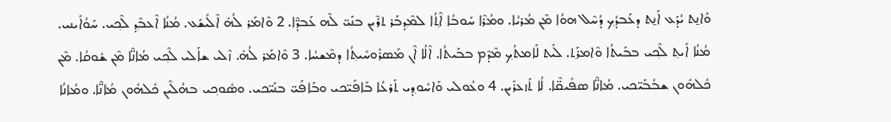ܘܰܐܢ̱ܬ ܝܳܕܰܥ ܐܰܢ̱ܬ ܕܥܰܒܕܳܟ݂ ܕܳܚܶܠ ܗܘܳܐ ܡܶܢ ܡܳܪܝܳܐ. ܘܡܳܪܶܐ ܚܰܘܒܳܐ ܐܶܬ݂ܳܐ ܠܡܶܕ݂ܒܰܪ ܬܪܶܝܢ ܒܢܰܝ̈ ܠܶܗ ܥܰܒܕ̈ܶܐ. 2 ܘܶܐܡܰܪ ܠܳܗ̇ ܐܶܠܺܝܫܰܥ. ܡܳܢܳܐ ܐܶܥܒܶܕ݂ ܠܶܟ݂ܝ. ܚܰܘܳܐܺܝܢܝ. ܡܳܢܳܐ ܐܺܝܬ݂ ܠܶܟ݂ܝ ܒܒܰܝܬܳܐ ܘܶܐܡܪܰܬ݂. ܠܰܝܬ ܠܰܐܡܬܳܟ݂ ܡܶܕܶܡ ܒܒܰܝܬܳܐ. ܐܶܠܳܐ ܐܶܢ ܡܰܣܪܽܘܚܺܝܬ݂ܳܐ ܕܡܶܫܚܳܐ. 3 ܘܶܐܡܰܪ ܠܳܗ̇. ܙܶܠܝ ܫܐܰܠܝ ܠܶܟ݂ܝ ܡܳܐܢ̈ܶܐ ܡܶܢ ܫܽܘܩܳܐ. ܡܶܢ ܟܽܠܗܽܘܢ ܫܒܳܒܰܝ̈ܟܝ. ܡܳܐܢ̈ܶܐ ܣܦܺܝܩ̈ܶܐ. ܠܳܐ ܬܰܙܥܪܺܝܢ. 4 ܘܥܽܘܠܝ ܘܰܐܚܽܘܕ݂ܝ ܬܰܪܥܳܐ ܒܰܐܦܰܝ̈ܟܝ ܘܒܰܐܦܰܝ̈ ܒܢܰܝ̈ܟܝ. ܘܣܽܘܟ݂ܝ ܒܗܳܠܶܝܢ ܟܽܠܗܽܘܢ ܡܳܐܢ̈ܶܐ. ܘܡܳܐܢܳܐ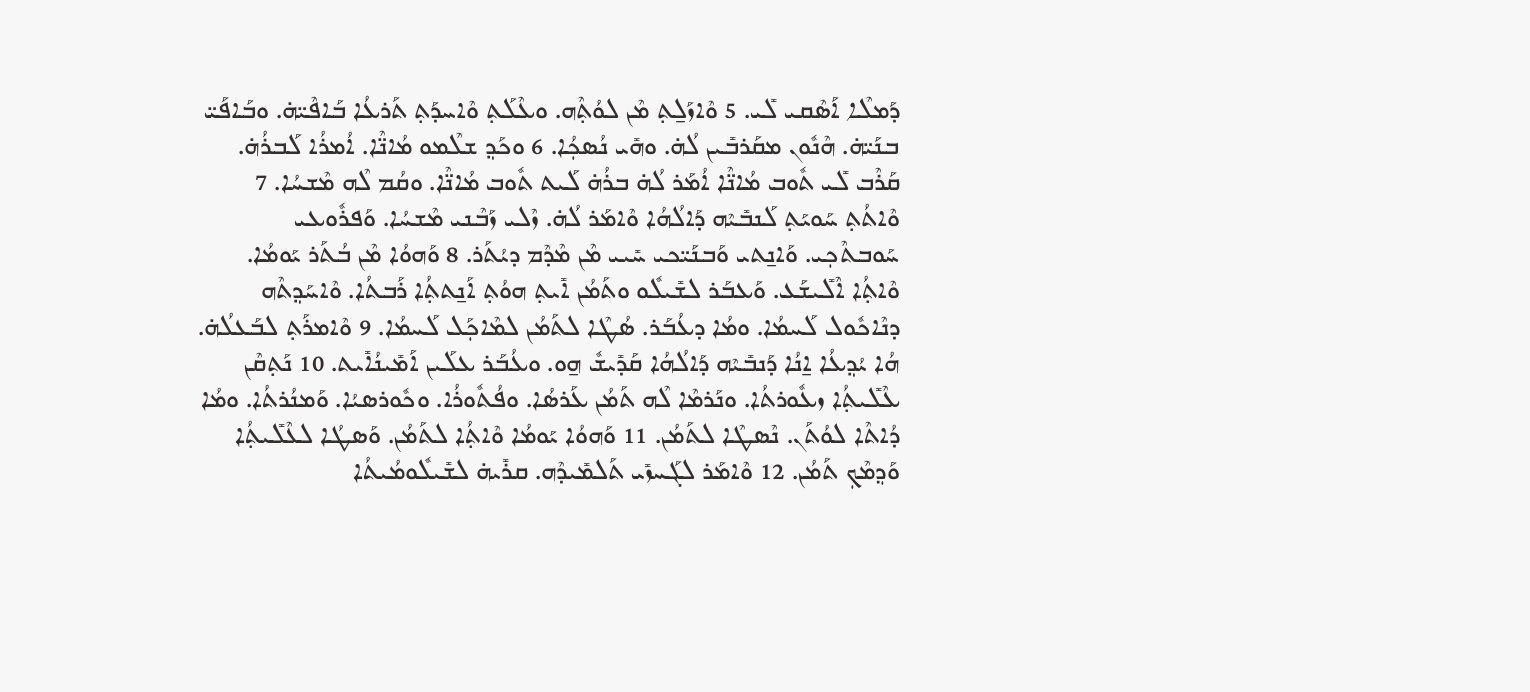ܕܰܡܠܶܐ ܐܰܣܶܩܝ ܠܺܝ. 5 ܘܶܐܙܰܠ̱ܬ݂ ܡܶܢ ܠܘܳܬ݂ܶܗ. ܘܥܶܠܰܬ݂ ܘܶܐܚܕܰܬ݂ ܬܰܪܥܳܐ ܒܰܐܦܶܝ̈ܗ̇. ܘܒܰܐܦܰܝ̈ ܒܢܰܝ̈ܗ̇. ܗܶܢܽܘܢ ܡܩܰܪܒܺܝܢ ܠܳܗ̇. ܘܗܺܝ ܢܳܣܟ݂ܳܐ. 6 ܘܟܰܕ݂ ܫܠܶܡܘ ܡܳܐܢ̈ܶܐ. ܐܳܡܪܳܐ ܠܰܒܪܳܗ̇. ܩܰܪܶܒ ܠܺܝ ܬܽܘܒ ܡܳܐܢ̈ܶܐ ܐܳܡܰܪ ܠܳܗ̇ ܒܪܳܗ̇ ܠܰܝܬ ܬܽܘܒ ܡܳܐܢ̈ܶܐ. ܘܩܳܡ ܠܶܗ ܡܶܫܚܳܐ. 7 ܘܶܐܬܳܬ݂ ܚܰܘܝܰܬ݂ ܠܰܢܒܺܝܶܗ ܕܰܐ‌ܠܳܗܳܐ ܘܶܐܡܰܪ ܠܳܗ̇. ܙܶܠܝ ܙܰܒܶܢܝ ܡܶܫܚܳܐ. ܘܰܦܪܽܘܥܝ ܚܰܘܒܬܶܟ݂ܝ. ܘܰܐܢ̱ܬܝ ܘܰܒܢܰܝ̈ܟܝ ܚܺܝܝ ܡܶܢ ܡܶܕܶܡ ܕܝܳܬܰܪ. 8 ܘܰܗܘܳܐ ܡܶܢ ܒܳܬܰܪ ܝܰܘܡܳܐ. ܘܶܐܬ݂ܳܐ ܐܶܠܺܝܫܰܥ. ܘܰܥܒܰܪ ܠܫܺܝܠܽܘ ܘܬܰܡܳܢ ܐܺܝܬ݂ ܗܘܳܬ݂ ܐܰܢ̱ܬܬ݂ܳܐ ܪܰܒܬܳܐ. ܘܶܐܚܰܕ݂ܬܶܗ ܕܢܶܐܟܽܘܠ ܠܰܚܡܳܐ. ܘܡܳܐ ܕܥܳܒܰܪ. ܣܳܛܶܐ ܠܬܰܡܳܢ ܠܡܶܐܟ݂ܰܠ ܠܰܚܡܳܐ. 9 ܘܶܐܡܪܰܬ݂ ܠܒܰܥܠܳܗ̇. ܗܳܐ ܝܳܕ݂ܥܳܐ ܐ̱ܢܳܐ ܕܰܢܒܺܝܶܗ ܕܰܐ‌ܠܳܗܳܐ ܩܰܕܺܝܫܽ ܗ̱ܘ. ܘܥܳܒܰܪ ܥܠܰܝܢ ܐܰܡܺܝܢܳܐܺܝܬ. 10 ܢܰܬ݂ܩܶܢ ܥܶܠܺܝܬ݂ܳܐ ܙܥܽܘܪܬܳܐ. ܘܢܰܪܡܶܐ ܠܶܗ ܬܰܡܳܢ ܥܰܪܣܳܐ. ܘܦܳܬܽܘܪܳܐ. ܘܟܽܘܪܣܝܳܐ. ܘܰܡܢܳܪܬܳܐ. ܘܡܳܐ ܕܳܐܬܶܐ ܠܘܳܬܰܢ. ܢܶܣܛܶܐ ܠܬܰܡܳܢ. 11 ܘܰܗܘܳܐ ܝܰܘܡܳܐ ܘܶܐܬ݂ܳܐ ܠܬܰܡܳܢ. ܘܰܣܛܳܐ ܠܥܶܠܺܝܬ݂ܳܐ ܘܰܕ݂ܡܶܟ݂ ܬܰܡܳܢ. 12 ܘܶܐܡܰܪ ܠܓܰܚܙܺܝ ܬܰܠܡܺܝܕܶܗ. ܩܪܺܝܗ̇ ܠܫܺܝܠܽܘܡܳܝܬܳܐ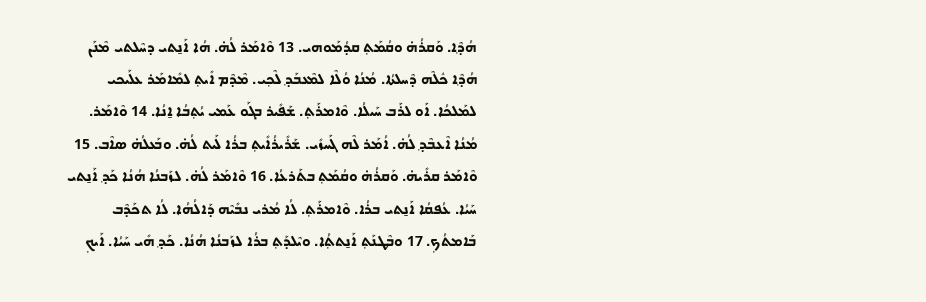ܗܳܕ݂ܶܐ. ܘܰܩܪܳܗ̇ ܘܩܳܡܰܬ݂ ܩܕܳܡܰܘܗܝ. 13 ܘܶܐܡܰܪ ܠܳܗ̇. ܗܳܐ ܐܰܢ̱ܬܝ ܕܚܶܠܬܝ ܡܶܢܰܢ ܗܳܕ݂ܶܐ ܟܽܠܶܗ ܕܶܚܠܬܳܐ. ܡܳܢܳܐ ܘܳܠܶܐ ܠܡܶܥܒܰܕ݂ ܠܶܟ݂ܝ. ܡܶܕܶܡ ܐܺܝܬ݂ ܠܡܺܐܡܰܪ ܥܠܰܝܟܝ ܠܡܰܠܟܳܐ. ܐܰܘ ܠܪܰܒ ܚܰܝܠܳܐ. ܘܶܐܡܪܰܬ݂. ܫܰܦܺܝܪ ܒܓܰܘ ܥܰܡܝ ܝܳܬ݂ܒܳܐ ܐ̱ܢܳܐ. 14 ܘܶܐܡܰܪ. ܡܳܢܳܐ ܐܶܥܒܶܕ݂ ܠܳܗ̇. ܐܳܡܰܪ ܠܶܗ ܓܰܚܙܺܝ. ܫܰܪܺܝܪܳܐܺܝܬ݂ ܒܪܳܐ ܠܰܝܬ ܠܳܗ̇. ܘܒܰܥܠܳܗ̇ ܣܐܶܒ. 15 ܘܶܐܡܰܪ ܩܪܺܝܗ̇. ܘܰܩܪܳܗ̇ ܘܩܳܡܰܬ݂ ܒܬܰܪܥܳܐ. 16 ܘܶܐܡܰܪ ܠܳܗ̇. ܠܙܰܒܢܳܐ ܗܳܢܳܐ ܟܰܕ݂ ܐܰܢ̱ܬܝ ܚܰܝܳܐ. ܥܳܦܩܳܐ ܐܰܢ̱ܬܝ ܒܪܳܐ. ܘܶܐܡܪܰܬ݂. ܠܳܐ ܡܳܪܝ ܢܒܺܝܶܗ ܕܰܐ‌ܠܳܗܳܐ. ܠܳܐ ܬܟܰܕܶܒ ܒܰܐܡܬܳܟ݂. 17 ܘܒܶܛܢܰܬ݂ ܐܰܢ̱ܬܬ݂ܳܐ. ܘܝܶܠܕܰܬ݂ ܒܪܳܐ ܠܙܰܒܢܳܐ ܗܳܢܳܐ. ܟܰܕ݂ ܗܺܝ ܚܰܝܳܐ. ܐܰܝܟ݂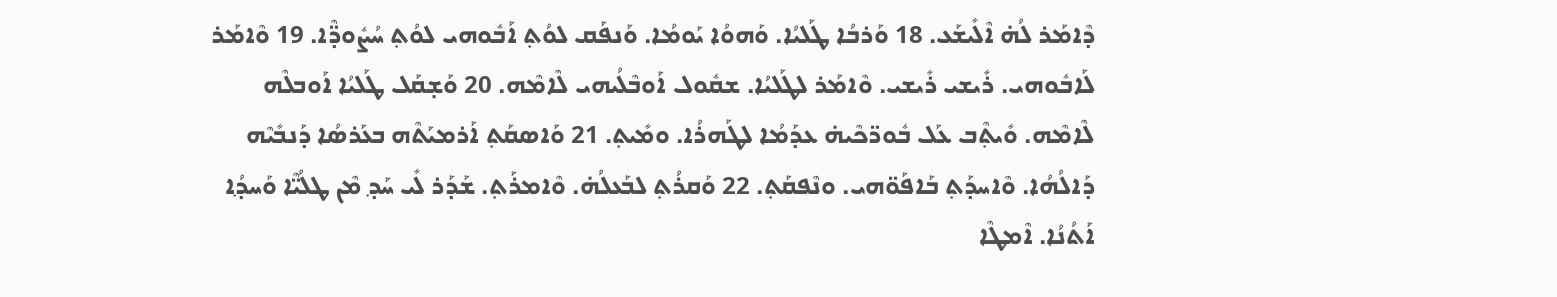ܕܶܐܡܰܪ ܠܳܗ̇ ܐܶܠܺܝܫܰܥ. 18 ܘܰܪܒܳܐ ܛܰܠܝܳܐ. ܘܰܗܘܳܐ ܝܰܘܡܳܐ. ܘܰܢܦܰܩ ܠܘܳܬ݂ ܐܰܒܽܘܗܝ ܠܘܳܬ݂ ܚܳܨܽܘܕ̈ܶܐ. 19 ܘܶܐܡܰܪ ܠܰܐܒܽܘܗܝ. ܪܺܝܫܝ ܪܺܝܫܝ. ܘܶܐܡܰܪ ܠܛܰܠܝܳܐ. ܫܩܽܘܠ ܐܰܘܒܶܠܳܝܗܝ ܠܶܐܡܶܗ. 20 ܘܰܫ̣ܩܰܠ ܛܰܠܝܳܐ ܐܰܘܒܠܶܗ ܠܶܐܡܶܗ. ܘܺܝܬ݂ܶܒ ܥܰܠ ܒܽܘܖ̈ܟܶܝܗ̇ ܥܕܰܡܳܐ ܠܛܰܗܪܳܐ. ܘܡܺܝܬ݂. 21 ܘܰܐܣܩܰܬ݂ ܐܰܪܡܝܰܬܶܗ ܒܥܰܪܣܳܐ ܕܰܢܒܺܝܶܗ ܕܰܐ‌ܠܳܗܳܐ. ܘܶܐܚܕܰܬ݂ ܒܰܐܦܰܘ̈ܗܝ. ܘܢܶܦܩܰܬ݂. 22 ܘܰܩܪܳܬ݂ ܠܒܰܥܠܳܗ̇. ܘܶܐܡܪܰܬ݂. ܫܰܕܰܪ ܠܺܝ ܚܰܕ݂ ܡܶܢ ܛܠܳܝ̈ܶܐ ܘܰܚܕ݂ܳܐ ܐܰܬܳܢܳܐ. ܐܶܡܛܶܐ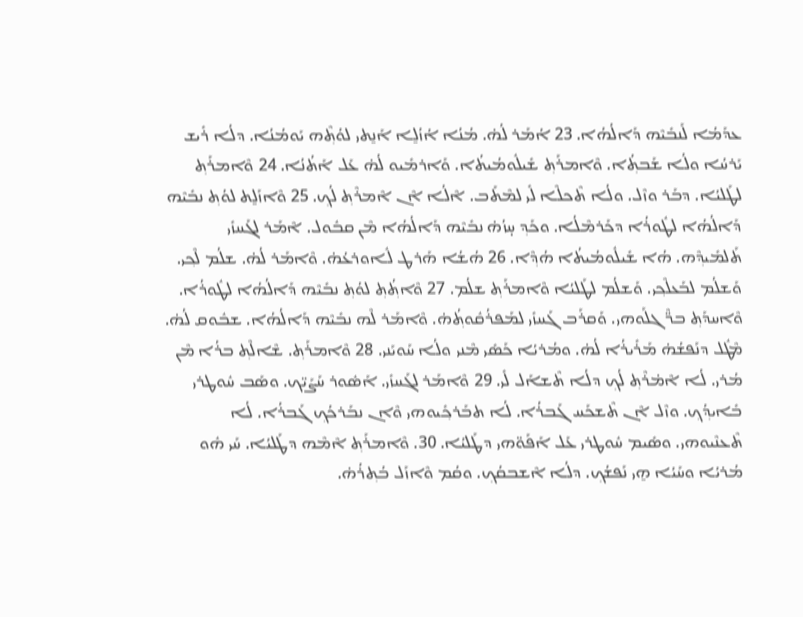ܥܕܰܡܳܐ ܠܰܢܒܺܝܶܗ ܕܰܐ‌ܠܳܗܳܐ. 23 ܐܳܡܰܪ ܠܳܗ̇. ܡܳܢܳܐ ܐܳܙܳܠ̱ܐ ܐܰܢ̱ܬܝ ܠܘܳܬ݂ܶܗ ܝܰܘܡܳܢܳܐ. ܕܠܳܐ ܪܺܝܫ ܝܰܪܚܳܐ ܘܠܳܐ ܫܰܒܬ݂ܳܐ. ܘܶܐܡܪܰܬ݂ ܫܺܝܠܽܘܡܳܝܬܳܐ. ܘܰܐܪܡܺܝܘ ܠܳܗ̇ ܥܰܠ ܐܰܬܳܢܳܐ. 24 ܘܶܐܡܪܰܬ݂ ܠܛܰܠܝܳܐ. ܕܒܰܪ ܘܙܶܠ. ܘܠܳܐ ܬܶܟܠܶܐ ܠܺܝ ܠܡܶܬܰܒ. ܐܶܠܳܐ ܐܶܢ ܐܶܡܪܶܬ݂ ܠܳܟ݂. 25 ܘܶܐܙܰܠ̱ܬ ܠܘܳܬ݂ ܢܒܺܝܶܗ ܕܰܐ‌ܠܳܗܳܐ ܠܛܽܘܪܳܐ ܕܟܰܪܡܶܠܳܐ. ܘܟܰܕ݂ ܚ̣ܙܳܗ̇ ܢܒܺܝܶܗ ܕܰܐ‌ܠܳܗܳܐ ܡܶܢ ܩܒܽܘܠ. ܐܶܡܰܪ ܠܓܰܚܙܺܝ ܬܰܠܡܺܝܕ݂ܶܗ. ܗܳܐ ܫܺܝܠܽܘܡܳܝܬܳܐ ܗܳܕ݂ܶܐ. 26 ܗܳܫܳܐ ܗܰܪܛ ܠܽܐܘܪܥܳܗ̇. ܘܶܐܡܰܪ ܠܳܗ̇. ܫܠܳܡ ܠܶܟ݂ܝ. ܘܰܫܠܳܡ ܠܒܰܥܠܶܟ݂ܝ. ܘܰܫܠܳܡ ܠܛܰܠܝܳܐ ܘܶܐܡܪܰܬ݂ ܫܠܳܡ. 27 ܘܶܐܬ݂ܳܬ݂ ܠܘܳܬ݂ ܢܒܺܝܶܗ ܕܰܐ‌ܠܳܗܳܐ ܠܛܽܘܪܳܐ. ܘܶܐܚܕܰܬ݂ ܒܖ̈ܶܓܠܰܘܗܝ. ܘܰܩܪܰܒ ܓܰܚܙܺܝ ܠܡܰܦܪܳܩܽܘܬ݂ܳܗ̇. ܘܶܐܡܰܪ ܠܶܗ ܢܒܺܝܶܗ ܕܰܐ‌ܠܳܗܳܐ. ܫܒܽܘܩ ܠܳܗ̇. ܡܶܛܽܠ ܕܢܰܦܫܳܗ̇ ܡܰܪܺܝܪܳܐ ܠܳܗ̇. ܘܡܳܪܝܳܐ ܟܰܣܺܝ ܡܶܢܝ ܘܠܳܐ ܚܰܘܝܰܢܝ. 28 ܘܶܐܡܪܰܬ݂. ܫܶܐܠܶܬ݂ ܒܪܳܐ ܡܶܢ ܡܳܪܝ. ܠܳܐ ܐܶܡ̇ܪܶܬ݂ ܠܳܟ݂ ܕܠܳܐ ܬܶܫܐܰܠ ܠܺܝ. 29 ܘܶܐܡܰܪ ܠܓܰܚܙܺܝ. ܐܰܣܽܘܪ ܚܰܨܰܝ̈ܟ. ܘܣܰܒ ܚܽܘܛܪܝ ܒܺܐܝܕ݂ܳܟ݂. ܘܙܶܠ ܐܶܢ ܬܶܫܟܰܚ ܓܰܒܪܳܐ. ܠܳܐ ܬܒܰܪܟ݂ܺܝܘܗܝ ܘܶܐܢ ܢܒܰܪܟܳܟ݂ ܓܰܒܪܳܐ. ܠܳܐ ܬܶܥܢܶܝܘܗܝ. ܘܣܺܝܡ ܚܽܘܛܪܝ ܥܰܠ ܐܰܦܰܘ̈ܗܝ ܕܛܰܠܝܳܐ. 30. ܘܶܐܡܪܰܬ݂ ܐܶܡܶܗ ܕܛܰܠܝܳܐ. ܚܰܝ ܗܽܘ ܡܳܪܝܳܐ ܘܚܰܝܳܐ ܗ̱ܝ ܢܰܦܫܳܟ݂. ܕܠܳܐ ܐܶܫܒܩܳܟ݂. ܘܩܳܡ ܘܶܐܙܰܠ ܒܳܬ݂ܪܳܗ̇.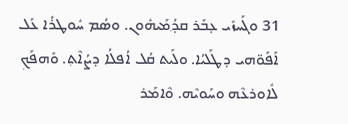31 ܘܓܰܚܙܺܝ ܥ̣ܒܰܪ ܩܕ݂ܳܡܰܝܗܽܘܢ. ܘܣܳܡ ܚܽܘܛܪܳܐ ܥܰܠ ܐܰܦܰܘ̈ܗܝ ܕܛܰܠܝܳܐ. ܘܠܰܝܬ ܩܳܠ ܐܳܦܠܳܐ ܕܨܳܐܶܬ݂. ܘܰܗܦܰܟ݂ ܠܽܐܘܪܥܶܗ ܘܚܰܘܝܶܗ. ܘܶܐܡܰܪ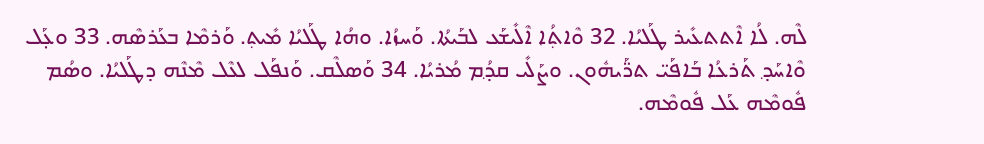ܠܶܗ. ܠܳܐ ܐܶܬܬܥܺܝܪ ܛܰܠܝܳܐ. 32 ܘܶܐܬ݂ܳܐ ܐܶܠܺܝܫܰܥ ܠܒܰܝܬܳܐ. ܘܰܚܙܳܐ. ܘܗܳܐ ܛܰܠܝܳܐ ܡܺܝܬ݂. ܘܰܪܡܶܐ ܒܥܰܪܣܶܗ. 33 ܘܥ̣ܰܠ ܘܶܐܚܰܕ݂ ܬܰܪܥܳܐ ܒܰܐܦܰܝ̈ ܬܖ̈ܰܝܗܽܘܢ. ܘܨܰܠܺܝ ܩܕ݂ܳܡ ܡܳܪܝܳܐ. 34 ܘܰܣܠܶܩ. ܘܰܢܦܰܠ ܠܥܶܠ ܡܶܢܶܗ ܕܛܰܠܝܳܐ. ܘܣܳܡ ܦܽܘܡܶܗ ܥܰܠ ܦܽܘܡܶܗ.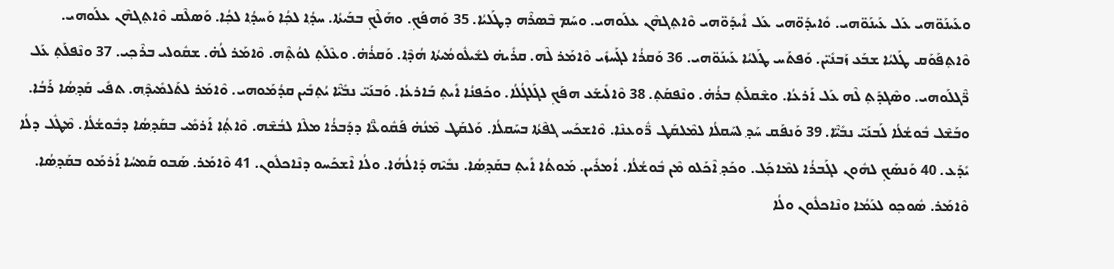ܘܥܰܝܢܰܘ̈ܗܝ ܥܰܠ ܥܰܝܢܰܘ̈ܗܝ. ܘܺܐܝܕܰܘ̈ܗܝ ܥܰܠ ܐܺܝܕܰܘ̈ܗܝ ܘܶܐܬ݂ܓܗܶܢ ܥܠܰܘܗܝ. ܘܚܰܡ ܒܶܣܪܶܗ ܕܛܰܠܝܳܐ. 35 ܘܰܗܦܰܟ݂. ܘܗܰܠܶܟ݂ ܒܒܰܝܬܳܐ. ܚܕ݂ܳܐ ܠܟ݂ܳܐ ܘܰܚܕ݂ܳܐ ܠܟ݂ܳܐ. ܘܰܣܠܶܩ ܘܶܐܬ݂ܓܗܶܢ ܥܠܰܘܗܝ. ܘܶܐܬ݂ܦܰܘܰܩ ܛܰܠܝܳܐ ܫܒܰܥ ܙܰܒܢܺܝ̈ܢ. ܘܰܦܬܰܚ ܛܰܠܝܳܐ ܥܰܝܢܰܘ̈ܗܝ. 36 ܘܰܩܪܳܐ ܠܓܰܚܙܺܝ ܘܶܐܡܰܪ ܠܶܗ. ܩܪܺܝܗ̇ ܠܫܺܝܠܽܘܡܳܝܬܳܐ ܗܳܕ݂ܶܐ. ܘܰܩܪܳܗ̇. ܘܥܶܠܰܬ݂ ܠܘܳܬ݂ܶܗ. ܘܶܐܡܰܪ ܠܳܗ̇. ܫܩܽܘܠܝ ܒܪܶܟ݂ܝ. 37 ܘܢܶܦܠܰܬ݂ ܥܰܠ ܖ̈ܶܓܠܰܘܗܝ. ܘܣܶܓܕܰܬ݂ ܠܶܗ ܥܰܠ ܐܰܪܥܳܐ. ܘܫܶܩܠܰܬ݂ ܒܪܳܗ̇. ܘܢܶܦܩܰܬ݂. 38 ܘܶܐܠܺܝܫܰܥ ܗܦܰܟ݂ ܠܓܰܠܓܳܠܳܐ. ܘܟܰܦܢܳܐ ܐܺܝܬ݂ ܒܰܐܪܥܳܐ. ܘܰܒܢܰܝ̈ ܢܒܺܝ̈ܶܐ ܝܳܬ݂ܒܺܝܢ ܩܕܳܡܰܘܗܝ. ܘܶܐܡܰܪ ܠܬܰܠܡܺܝܕ݂ܶܗ. ܬܦܺܝ ܩܰܕ݂ܣܳܐ ܪܰܒܳܐ. ܘܒܰܫܶܠ ܒܽܘܫܳܠܳܐ ܠܰܒܢܰܝ̈ ܢܒܺܝ̈ܶܐ. 39 ܘܰܢܦܰܩ ܚܰܕ݂ ܠܚܰܩܠܳܐ ܠܡܶܠܩܰܛ ܖ̈ܽܘܥܢܶܐ. ܘܶܐܫܟܰܚ ܓܦܶܬܳܐ ܒܚܰܩܠܳܐ. ܘܰܠܩܰܛ ܡܶܢܳܗ̇ ܦܰܩܽܘܥ̈ܶܐ ܕܕܰܒܪܳܐ ܡܠܶܐ ܠܒܳܫܶܗ. ܘܶܐܬ݂ܳܐ ܐܰܪܡܺܝ ܒܩܰܕ݂ܣܳܐ ܕܒܽܘܫܳܠܳܐ. ܡܶܛܽܠ ܕܠܳܐ ܝܺܕܰܥ. 40 ܘܰܢܣܰܟ݂ ܠܗܽܘܢ ܠܓܰܒܪܳܐ ܠܡܶܐܟ݂ܰܠ. ܘܟܰܕ݂ ܐܶܟܰܠܘ ܡܶܢ ܒܽܘܫܳܠܳܐ. ܐܳܡܪܺܝܢ. ܡܰܘܬܳܐ ܐܺܝܬ݂ ܒܩܰܕ݂ܣܳܐ. ܢܒܺܝܶܗ ܕܰܐ‌ܠܳܗܳܐ. ܘܠܳܐ ܐܶܫܟܰܚܘ ܕܢܶܐܟܠܽܘܢ. 41 ܘܶܐܡܰܪ. ܣܰܒܘ ܩܰܡܚܳܐ ܐܰܪܡܰܘ ܒܩܰܕ݂ܣܳܐ. ܘܶܐܡܰܪ. ܣܽܘܟ݂ܘ ܠܥܰܡܳܐ ܘܢܶܐܟܠܽܘܢ ܘܠܳܐ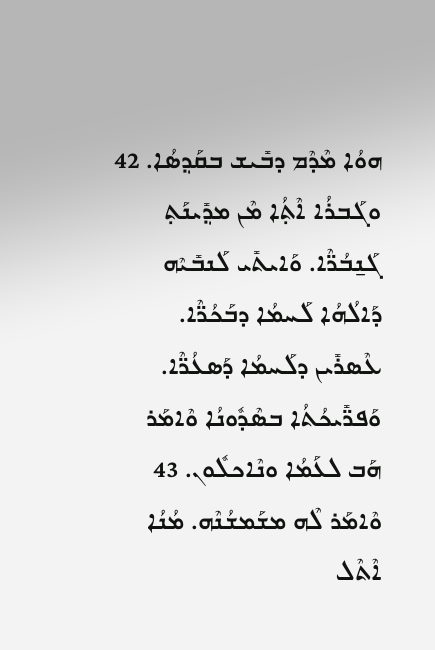ܗܘܳܐ ܡܶܕܶܡ ܕܒܺܝܫ ܒܩܰܕ݂ܣܳܐ. 42 ܘܓܰܒܪܳܐ ܐܶܬ݂ܳܐ ܡܶܢ ܡܕ݂ܺܝܢܰܬ݂ ܓܰܢ̱ܒܳܖ̈ܶܐ. ܘܰܐܝܬܺܝ ܠܰܢܒܺܝܶܗ ܕܰܐ‌ܠܳܗܳܐ ܠܰܚܡܳܐ ܕܒܰܟܳܖ̈ܶܐ. ܥܶܣܪܺܝܢ ܕܠܰܚܡܳܐ ܕܰܣܥܳܖ̈ܶܐ. ܘܰܦܖ̈ܺܝܟܳܬܳܐ ܒܣܶܕܽܘܢܳܐ ܘܶܐܡܰܪ ܗܰܒ ܠܥܰܡܳܐ ܘܢܶܐܟܠܽܘܢ. 43 ܘܶܐܡܰܪ ܠܶܗ ܡܫܰܡܫܳܢܶܗ. ܡܳܢܳܐ ܐܶܬܶܠ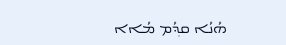ܗܳܢܳܐ ܩܕ݂ܳܡ ܡܳܐܐ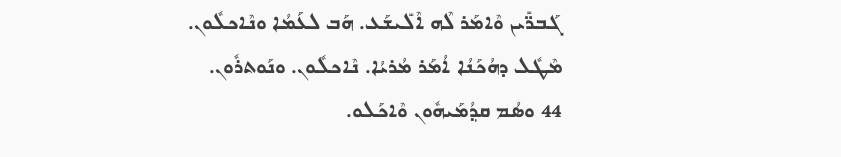ܓܰܒܖ̈ܺܝܢ ܘܶܐܡܰܪ ܠܶܗ ܐܶܠܺܝܫܰܥ. ܗܰܒ ܠܥܰܡܳܐ ܘܢܶܐܟܠܽܘܢ. ܡܶܛܽܠ ܕܗܳܟܰܢܳܐ ܐܳܡܰܪ ܡܳܪܝܳܐ. ܢܶܐܟܠܽܘܢ. ܘܢܰܘܬܪܽܘܢ. 44 ܘܣܳܡ ܩܕ݂ܳܡܰܝܗܽܘܢ ܘܶܐܟܰܠܘ.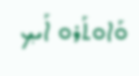ܘܰܐܘܬܰܪܘ ܐܰܝܟ݂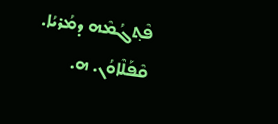ܦܶܬ݂ܓܳܡܶܗ ܕܡܳܪܝܳܐ.
ܩܶܦܰܠܶܐܘܳܢ. ܗ.